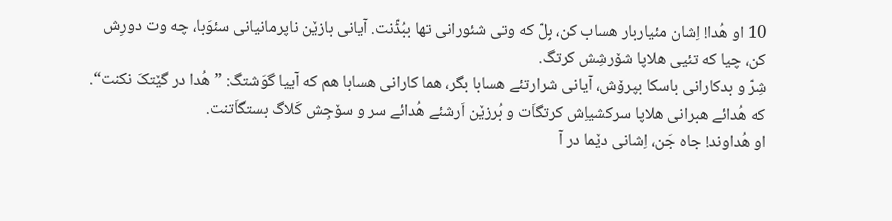10 او هُدا! اِشان مئیاربار هساب کن، بِلّ که وتی شئورانی تها ببُڈّنت. آیانی بازێن ناپرمانیانی سئوَبا، چه وت دورِش کن، چیا که تئیی هلاپا شۆرشِش کرتگ.
شِرّ و بدکارانی باسکا بپرۆش، آیانی شرارتئے هسابا بگر، هما کارانی هسابا هم که آییا گوَشتگ: ”هُدا در گێتکَ نکنت“.
که هُدائے هبرانی هلاپا سرکشیاِش کرتگاَت و بُرزێن اَرشئے هُدائے سر و سۆجِش کَلاگ بستگاَتنت.
او هُداوند! جاه جَن، اِشانی دێما در آ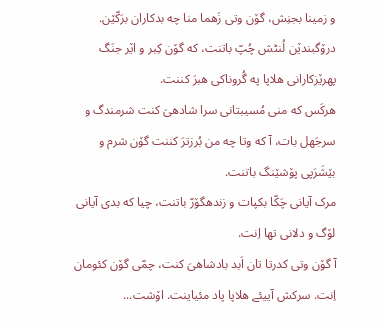و زمینا بجنِش، گۆن وتی زَهما منا چه بدکاران برَکّێن.
درۆگبندێن لُنٹش چُپّ باتنت، که گۆن کِبر و اێر جنَگ پهرێزکارانی هلاپا په گُروناکی هبرَ کننت.
هرکَس که منی مُسیبتانی سرا شادهیَ کنت شرمندگ و سرجَهل بات، آ که وتا چه من بُرزترَ کننت گۆن شرم و بێشَرَپی پۆشێنگ باتنت.
مرک آیانی چَکّا بکپات و زندهگۆرّ باتنت، چیا که بدی آیانی لۆگ و دلانی تها اِنت.
آ گۆن وتی کدرتا تان اَبد بادشاهیَ کنت، چمّی گۆن کئومان اِنت. سرکش آییئے هلاپا پاد مئیاینت. اۆشت...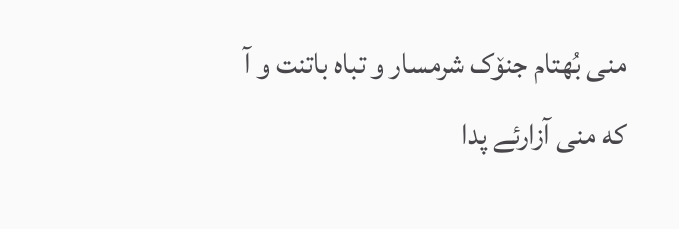منی بُهتام جنۆک شرمسار و تباه باتنت و آ که منی آزارئے پدا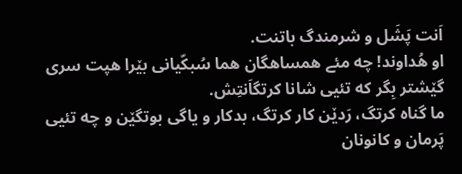اَنت پَشَل و شرمندگ باتنت.
او هُداوند! چه مئے همساهگان هما سُبکّیانی بێرا هپت سری گێشتر بِگر که تئیی شانا کرتگاَنتِش.
ما گناه کرتگ، رَدێن کار کرتگ، بدکار و یاگی بوتگێن و چه تئیی پَرمان و کانونان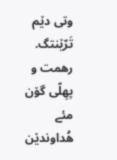وتی دێم تَرّێنتگ.
رهمت و پهِلّی گۆن مئے هُداوندێن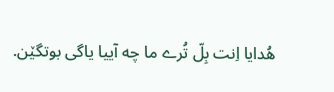هُدایا اِنت بِلّ تُرے ما چه آییا یاگی بوتگێن.